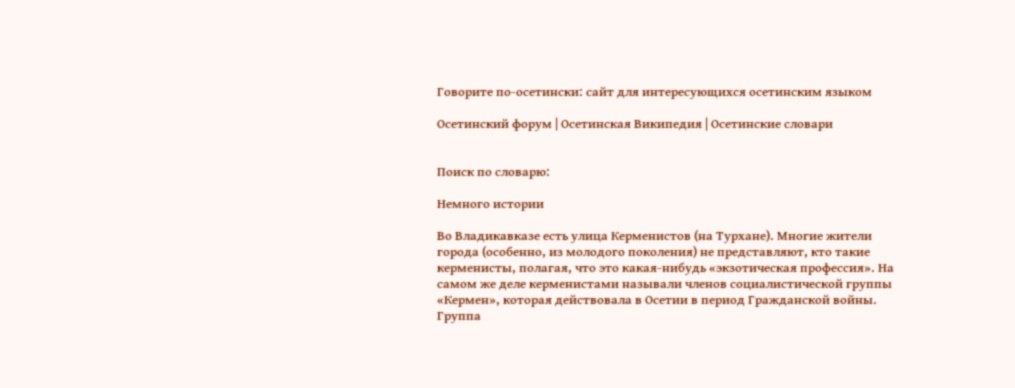Говорите по-осетински: сайт для интересующихся осетинским языком

Осетинский форум | Осетинская Википедия | Осетинские словари


Поиск по словарю:

Немного истории

Во Владикавказе есть улица Керменистов (на Турхане). Многие жители города (особенно, из молодого поколения) не представляют, кто такие керменисты, полагая, что это какая-нибудь «экзотическая профессия». На самом же деле керменистами называли членов социалистической группы «Кермен», которая действовала в Осетии в период Гражданской войны. Группа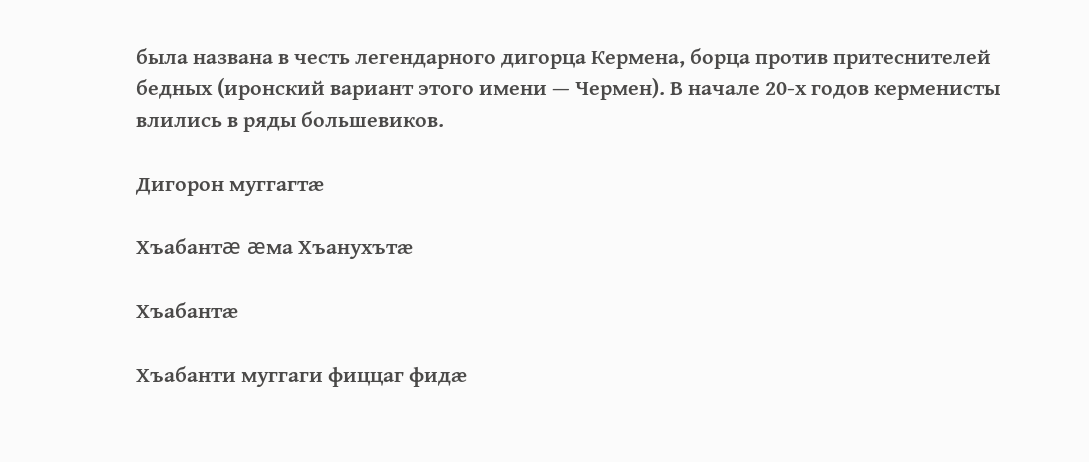была названа в честь легендарного дигорца Кермена, борца против притеснителей бедных (иронский вариант этого имени — Чермен). В начале 20-х годов керменисты влились в ряды большевиков.

Дигорон муггагтæ

Хъабантæ æма Хъанухътæ

Хъабантæ

Хъабанти муггаги фиццаг фидæ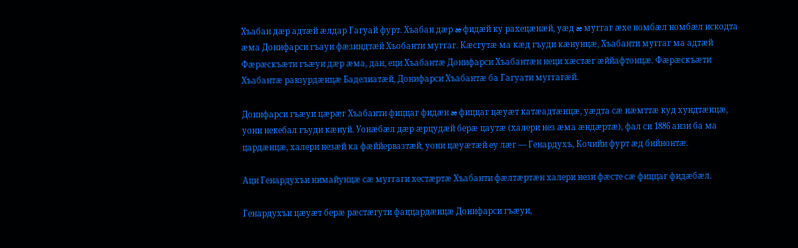Хъабан дæр адтæй æлдар Гагуай фурт. Хъабан дæр æ фидæй ку рахецæнæй, уæд æ муггаг æхе номбæл номбæл искодта æма Донифарси гъауи фæзиндтæй Хъобанти муггаг. Кæсгутæ ма кæд гъуди кæнунцæ, Хъабанти муггаг ма адтæй Фæрæскъæти гъæуи дæр æма, дан, еци Хъабантæ Донифарси Хъабантæн неци хæстæг æййафтонцæ. Фæрæскъæти Хъабантæ равзурдæнцæ Баделиатæй, Донифарси Хъабантæ ба Гагуати муггагæй.

Донифарси гъæуи цæрæг Хъабанти фиццаг фидæн æ фиццаг цæуæт катæадтæнцæ, уæдта сæ нæмттæ куд хундтæнцæ, уони некебал гъуди кæнуй. Уонæбæл дæр æрцудæй берæ цаутæ (халери нез æма æндæртæ), фал си 1886 анзи ба ма цардæнцæ, халери незæй ка фæййервазтæй, уони цæуæтæй еу лæг — Генардухъ, Кочийи фурт æд бийнонтæ.

Аци Генардухъи нимайунцæ сæ муггаги хестæртæ Хъабанти фæлтæртæн халери нези фæсте сæ фиццаг фидæбæл.

Генардухъи цæуæт берæ рæстæгути фаццардæнцæ Донифарси гъæуи,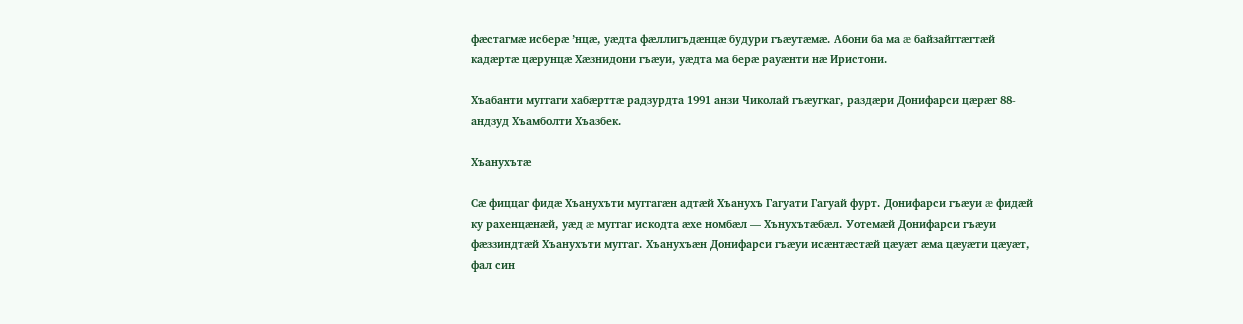фæстагмæ исберæ ’нцæ, уæдта фæллигъдæнцæ будури гъæутæмæ. Абони ба ма æ байзайггæгтæй кадæртæ цæрунцæ Хæзнидони гъæуи, уæдта ма берæ рауæнти нæ Иристони.

Хъабанти муггаги хабæрттæ радзурдта 1991 анзи Чиколай гъæугкаг, раздæри Донифарси цæрæг 88-андзуд Хъамболти Хъазбек.

Хъанухътæ

Сæ фиццаг фидæ Хъанухъти муггагæн адтæй Хъанухъ Гагуати Гагуай фурт. Донифарси гъæуи æ фидæй ку рахенцæнæй, уæд æ муггаг искодта æхе номбæл — Хънухътæбæл. Уотемæй Донифарси гъæуи фæззиндтæй Хъанухъти муггаг. Хъанухъæн Донифарси гъæуи исæнтæстæй цæуæт æма цæуæти цæуæт, фал син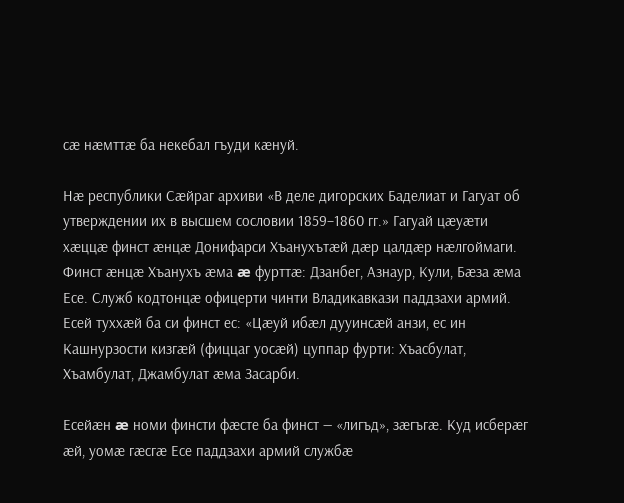сæ нæмттæ ба некебал гъуди кæнуй.

Нæ республики Cæйраг архиви «В деле дигорских Баделиат и Гагуат об утверждении их в высшем сословии 1859–1860 гг.» Гагуай цæуæти хæццæ финст æнцæ Донифарси Хъанухътæй дæр цалдæр нæлгоймаги. Финст æнцæ Хъанухъ æма æ фурттæ: Дзанбег, Азнаур, Кули, Бæза æма Есе. Служб кодтонцæ офицерти чинти Владикавкази паддзахи армий. Есей туххæй ба си финст ес: «Цæуй ибæл дууинсæй анзи, ес ин Кашнурзости кизгæй (фиццаг уосæй) цуппар фурти: Хъасбулат, Хъамбулат, Джамбулат æма Засарби.

Есейæн æ номи финсти фæсте ба финст — «лигъд», зæгъгæ. Куд исберæг æй, уомæ гæсгæ Есе паддзахи армий службæ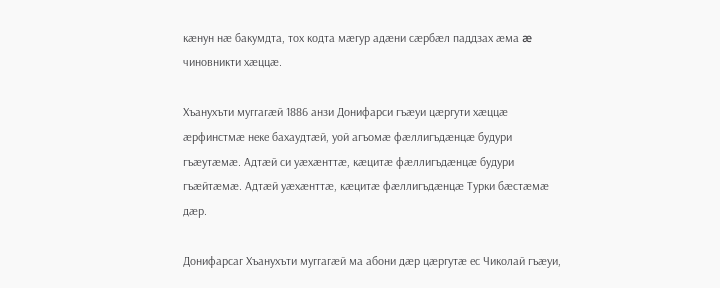кæнун нæ бакумдта, тох кодта мæгур адæни сæрбæл паддзах æма æ чиновникти хæццæ.

Хъанухъти муггагæй 1886 анзи Донифарси гъæуи цæргути хæццæ æрфинстмæ неке бахаудтæй, уой агъомæ фæллигъдæнцæ будури гъæутæмæ. Адтæй си уæхæнттæ, кæцитæ фæллигъдæнцæ будури гъæйтæмæ. Адтæй уæхæнттæ, кæцитæ фæллигъдæнцæ Турки бæстæмæ дæр.

Донифарсаг Хъанухъти муггагæй ма абони дæр цæргутæ ес Чиколай гъæуи,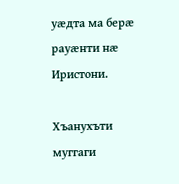уæдта ма берæ рауæнти нæ Иристони.

Хъанухъти муггаги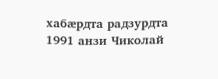хабæрдта радзурдта 1991 анзи Чиколай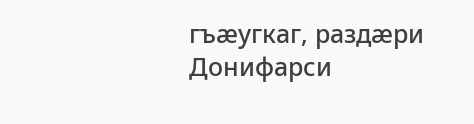гъæугкаг, раздæри Донифарси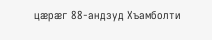цæрæг 88-андзуд Хъамболти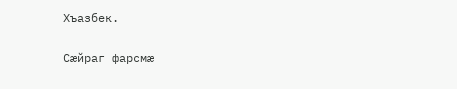Хъазбек.

Сæйраг фарсмæ